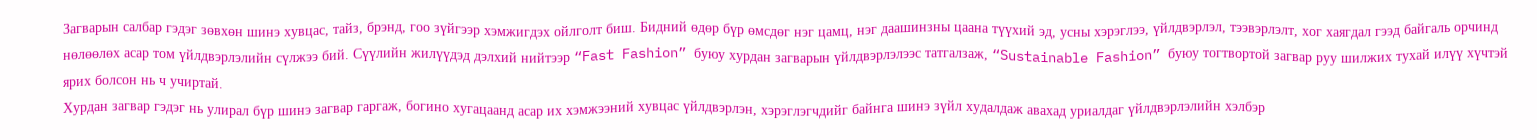Загварын салбар гэдэг зөвхөн шинэ хувцас, тайз, брэнд, гоо зүйгээр хэмжигдэх ойлголт биш. Бидний өдөр бүр өмсдөг нэг цамц, нэг даашинзны цаана түүхий эд, усны хэрэглээ, үйлдвэрлэл, тээвэрлэлт, хог хаягдал гээд байгаль орчинд нөлөөлөх асар том үйлдвэрлэлийн сүлжээ бий. Сүүлийн жилүүдэд дэлхий нийтээр “Fast Fashion” буюу хурдан загварын үйлдвэрлэлээс татгалзаж, “Sustainable Fashion” буюу тогтвортой загвар руу шилжих тухай илүү хүчтэй ярих болсон нь ч учиртай.
Хурдан загвар гэдэг нь улирал бүр шинэ загвар гаргаж, богино хугацаанд асар их хэмжээний хувцас үйлдвэрлэн, хэрэглэгчдийг байнга шинэ зүйл худалдаж авахад уриалдаг үйлдвэрлэлийн хэлбэр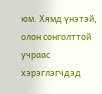юм. Хямд үнэтэй, олон сонголттой учраас хэрэглэгчдэд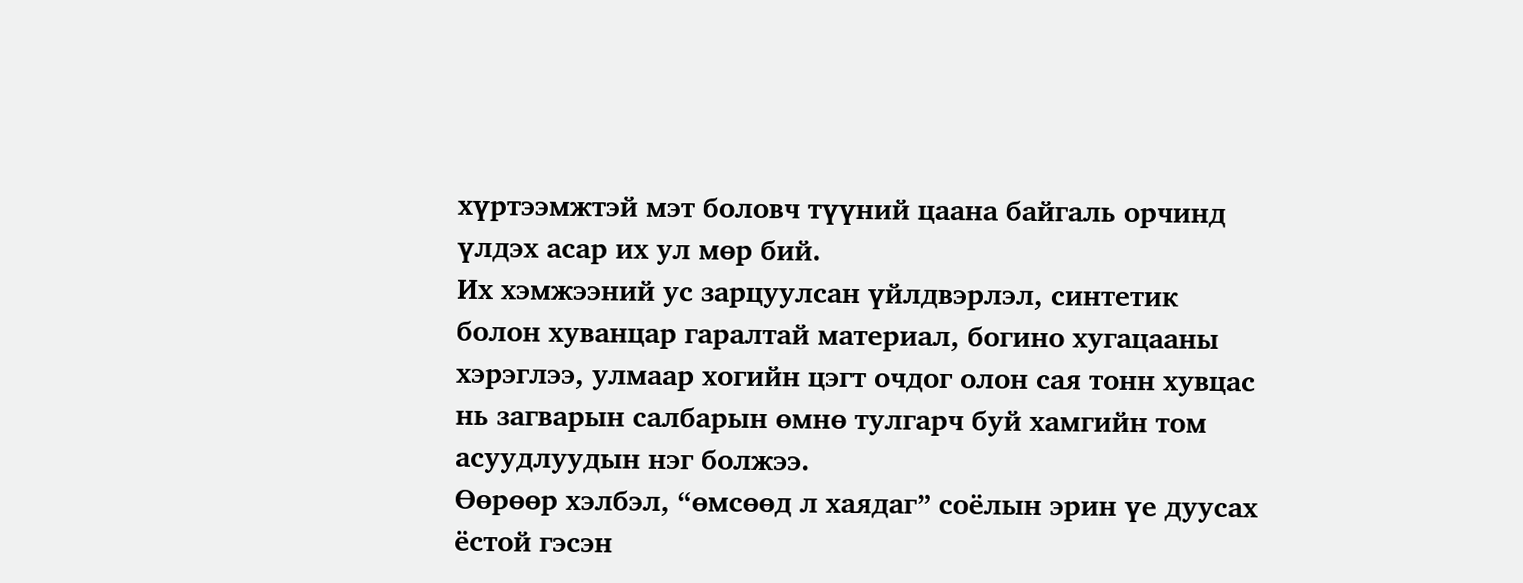хүртээмжтэй мэт боловч түүний цаана байгаль орчинд үлдэх асар их ул мөр бий.
Их хэмжээний ус зарцуулсан үйлдвэрлэл, синтетик болон хуванцар гаралтай материал, богино хугацааны хэрэглээ, улмаар хогийн цэгт очдог олон сая тонн хувцас нь загварын салбарын өмнө тулгарч буй хамгийн том асуудлуудын нэг болжээ.
Өөрөөр хэлбэл, “өмсөөд л хаядаг” соёлын эрин үе дуусах ёстой гэсэн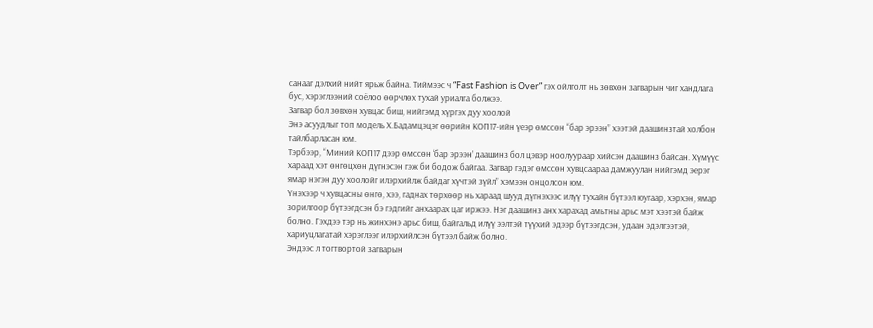санааг дэлхий нийт ярьж байна. Тиймээс ч “Fast Fashion is Over” гэх ойлголт нь зөвхөн загварын чиг хандлага бус, хэрэглээний соёлоо өөрчлөх тухай уриалга болжээ.
Загвар бол зөвхөн хувцас биш, нийгэмд хүргэх дуу хоолой
Энэ асуудлыг топ модель Х.Бадамцэцэг өөрийн КОП17-ийн үеэр өмссөн “бар эрээн” хээтэй даашинзтай холбон тайлбарласан юм.
Тэрбээр, “Миний КОП17 дээр өмссөн ‘бар эрээн’ даашинз бол цэвэр ноолуураар хийсэн даашинз байсан. Хүмүүс хараад хэт өнгөцхөн дүгнэсэн гэж би бодож байгаа. Загвар гэдэг өмссөн хувцсаараа дамжуулан нийгэмд эерэг ямар нэгэн дуу хоолойг илэрхийлж байдаг хүчтэй зүйл” хэмээн онцолсон юм.
Үнэхээр ч хувцасны өнгө, хээ, гаднах төрхөөр нь хараад шууд дүгнэхээс илүү тухайн бүтээл юугаар, хэрхэн, ямар зорилгоор бүтээгдсэн бэ гэдгийг анхаарах цаг иржээ. Нэг даашинз анх харахад амьтны арьс мэт хээтэй байж болно. Гэхдээ тэр нь жинхэнэ арьс биш, байгальд илүү ээлтэй түүхий эдээр бүтээгдсэн, удаан эдэлгээтэй, хариуцлагатай хэрэглээг илэрхийлсэн бүтээл байж болно.
Эндээс л тогтвортой загварын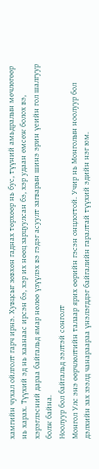хамгийн чухал ойлголт гарч ирнэ. Хувцсыг зөвхөн гаднах төрхөөр нь бус, түүний амьдралын мөчлөгөөр нь харах. Түүхий эд нь хаанаас ирсэн бэ, хэр их нөөц зарцуулсан бэ, хэр удаан өмсөж болох вэ, хэрэглэсний дараа байгальд ямар нөлөө үзүүлэх вэ гэдэг асуулт загварын шинэ эрин үеийн гол шалгуур болж байна.
Ноолуур бол байгальд ээлтэй сонголт
Монгол Улс энэ өөрчлөлтийн талаар ярих өөрийн гэсэн онцлогтой. Учир нь Монголын ноолуур бол дэлхийн зах зээлд чанараараа үнэлэгддэг байгалийн гаралтай түүхий эдийн нэг юм.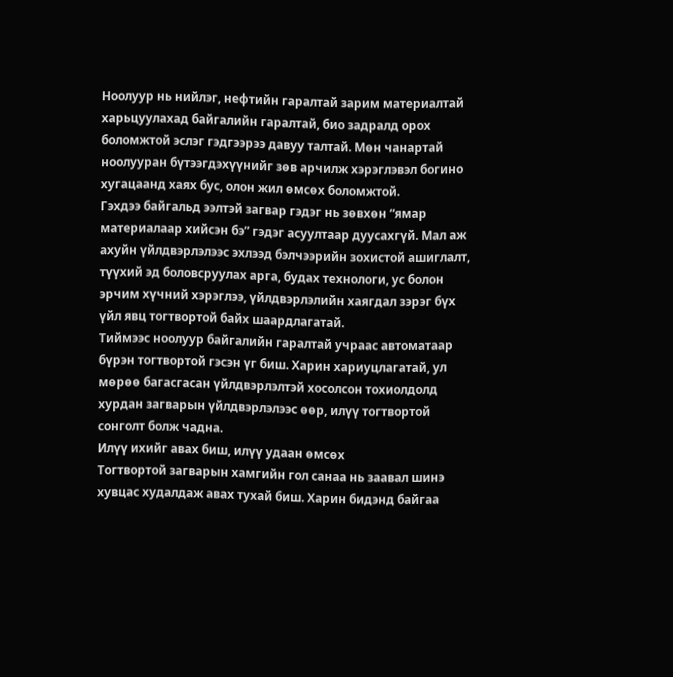Ноолуур нь нийлэг, нефтийн гаралтай зарим материалтай харьцуулахад байгалийн гаралтай, био задралд орох боломжтой эслэг гэдгээрээ давуу талтай. Мөн чанартай ноолууран бүтээгдэхүүнийг зөв арчилж хэрэглэвэл богино хугацаанд хаях бус, олон жил өмсөх боломжтой.
Гэхдээ байгальд ээлтэй загвар гэдэг нь зөвхөн “ямар материалаар хийсэн бэ” гэдэг асуултаар дуусахгүй. Мал аж ахуйн үйлдвэрлэлээс эхлээд бэлчээрийн зохистой ашиглалт, түүхий эд боловсруулах арга, будах технологи, ус болон эрчим хүчний хэрэглээ, үйлдвэрлэлийн хаягдал зэрэг бүх үйл явц тогтвортой байх шаардлагатай.
Тиймээс ноолуур байгалийн гаралтай учраас автоматаар бүрэн тогтвортой гэсэн үг биш. Харин хариуцлагатай, ул мөрөө багасгасан үйлдвэрлэлтэй хосолсон тохиолдолд хурдан загварын үйлдвэрлэлээс өөр, илүү тогтвортой сонголт болж чадна.
Илүү ихийг авах биш, илүү удаан өмсөх
Тогтвортой загварын хамгийн гол санаа нь заавал шинэ хувцас худалдаж авах тухай биш. Харин бидэнд байгаа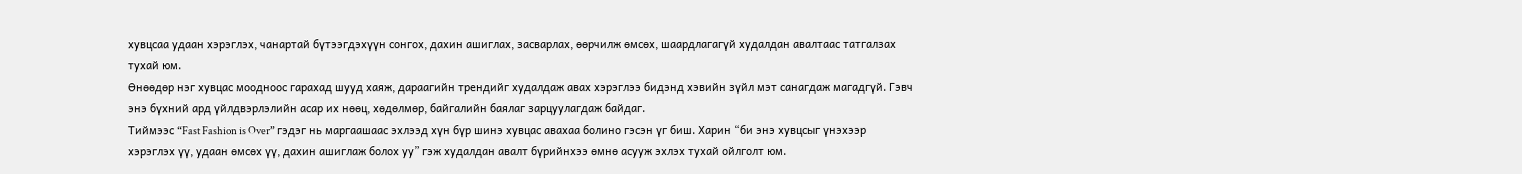хувцсаа удаан хэрэглэх, чанартай бүтээгдэхүүн сонгох, дахин ашиглах, засварлах, өөрчилж өмсөх, шаардлагагүй худалдан авалтаас татгалзах тухай юм.
Өнөөдөр нэг хувцас моодноос гарахад шууд хаяж, дараагийн трендийг худалдаж авах хэрэглээ бидэнд хэвийн зүйл мэт санагдаж магадгүй. Гэвч энэ бүхний ард үйлдвэрлэлийн асар их нөөц, хөдөлмөр, байгалийн баялаг зарцуулагдаж байдаг.
Тиймээс “Fast Fashion is Over” гэдэг нь маргаашаас эхлээд хүн бүр шинэ хувцас авахаа болино гэсэн үг биш. Харин “би энэ хувцсыг үнэхээр хэрэглэх үү, удаан өмсөх үү, дахин ашиглаж болох уу” гэж худалдан авалт бүрийнхээ өмнө асууж эхлэх тухай ойлголт юм.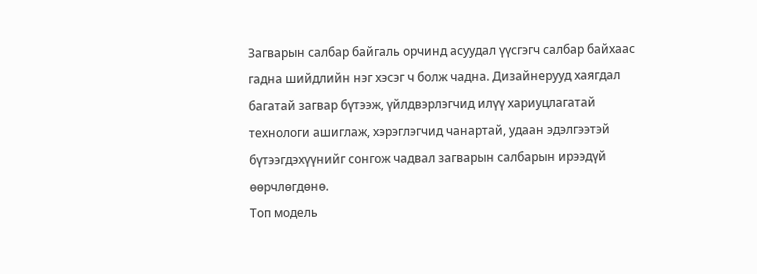Загварын салбар байгаль орчинд асуудал үүсгэгч салбар байхаас гадна шийдлийн нэг хэсэг ч болж чадна. Дизайнерууд хаягдал багатай загвар бүтээж, үйлдвэрлэгчид илүү хариуцлагатай технологи ашиглаж, хэрэглэгчид чанартай, удаан эдэлгээтэй бүтээгдэхүүнийг сонгож чадвал загварын салбарын ирээдүй өөрчлөгдөнө.
Топ модель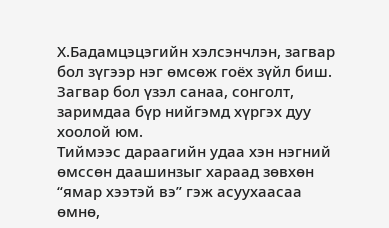Х.Бадамцэцэгийн хэлсэнчлэн, загвар бол зүгээр нэг өмсөж гоёх зүйл биш. Загвар бол үзэл санаа, сонголт, заримдаа бүр нийгэмд хүргэх дуу хоолой юм.
Тиймээс дараагийн удаа хэн нэгний өмссөн даашинзыг хараад зөвхөн “ямар хээтэй вэ” гэж асуухаасаа өмнө,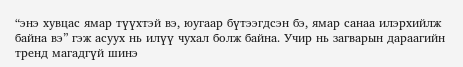“энэ хувцас ямар түүхтэй вэ, юугаар бүтээгдсэн бэ, ямар санаа илэрхийлж байна вэ” гэж асуух нь илүү чухал болж байна. Учир нь загварын дараагийн тренд магадгүй шинэ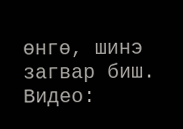өнгө, шинэ загвар биш.
Видео: